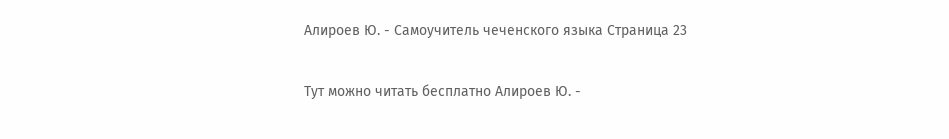Алироев Ю. - Самоучитель чеченского языка Страница 23

Тут можно читать бесплатно Алироев Ю. -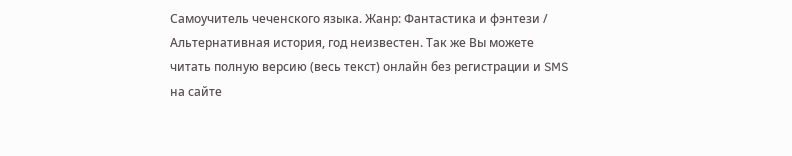Самоучитель чеченского языка. Жанр: Фантастика и фэнтези / Альтернативная история, год неизвестен. Так же Вы можете читать полную версию (весь текст) онлайн без регистрации и SMS на сайте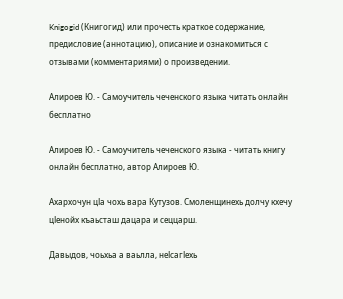Knigogid (Книгогид) или прочесть краткое содержание, предисловие (аннотацию), описание и ознакомиться с отзывами (комментариями) о произведении.

Алироев Ю. - Самоучитель чеченского языка читать онлайн бесплатно

Алироев Ю. - Самоучитель чеченского языка - читать книгу онлайн бесплатно, автор Алироев Ю.

Ахархочун цІа чохь вара Кутузов. Смоленщинехь долчу кхечу цІенойх къаьсташ дацара и сеццарш.

Давыдов, чоьхьа а ваьлла, неІсагІехь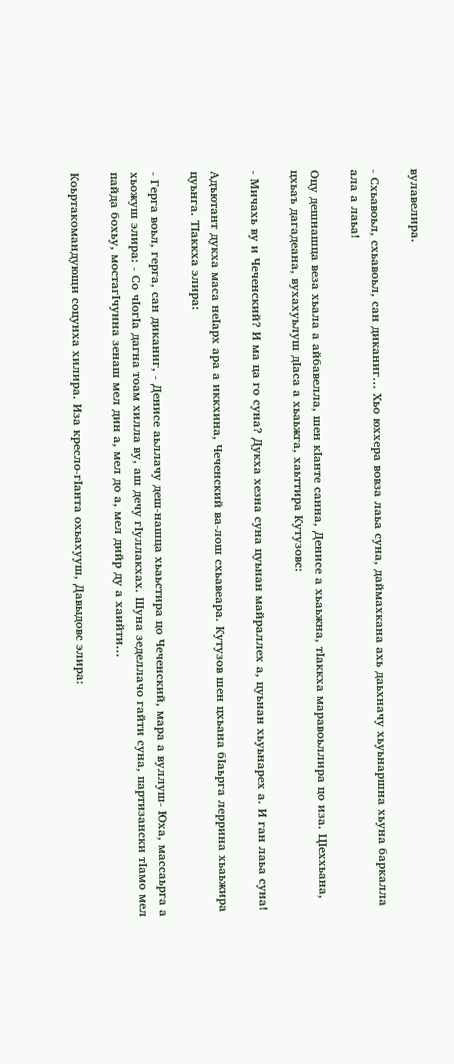вулавелира.

- Схьавоьл, схьавоьл, сан диканиг… Хьо юххера вовза лаьа суна, даймахкана ахь даьхначу хьуьнаршна хьуна баркалла ала а лаьа!

Оцу дешнашца веза хьала а айбавелла, шен кІанте санна, Денисе а хьаьжна, тІаккха маравоьллира цо иза. ЦІеххьана, цхьаъ дагадеана, вухахуьлуш дІаса а хьаьжга, хаьттира Кутузовс:

- Мичахь ву и Чеченский? И ма ца го суна? Дукха хезна суна цуьнан майраллех а, цуьнан хьуьнарех а. И ган лаьа суна!

Адъютант дукха маса неІарх ара а иккхина, Чеченский ва-лош схьавеара. Кутузов шен цхьана бІаьрга леррина хьаьжира цуьнга. ТІаккха элира:

- Герга воьл, герга, сан диканиг, - Денисе аьллачу деш-нашца хьаьстира цо Чеченский, мара а вуллуш- Юха, массаьрга а хьожуш элира: - Со чІогІа дагна тоам хилла ву, аш дечу гІуллакхах. Шуна зеделлачо гайти суна, партизански тІамо мел пайда бохьу, мостагІчунна зенаш мел дин а, мел до а, мел дийр ду а хаийти…

Коьртакомандующи соцунха хилира. Иза кресло-гІанта охьахууш, Давыдовс элира: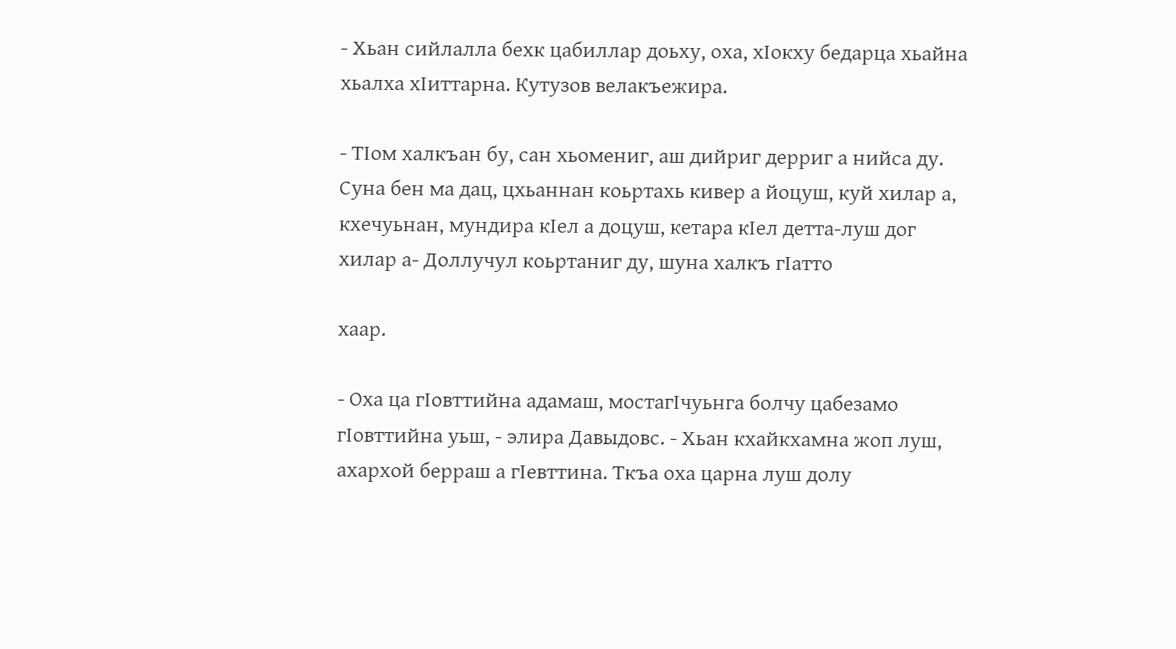- Хьан сийлалла бехк цабиллар доьху, оха, хІокху бедарца хьайна хьалха хІиттарна. Кутузов велакъежира.

- ТІом халкъан бу, сан хьомениг, аш дийриг дерриг а нийса ду. Суна бен ма дац, цхьаннан коьртахь кивер а йоцуш, куй хилар а, кхечуьнан, мундира кІел а доцуш, кетара кІел детта-луш дог хилар а- Доллучул коьртаниг ду, шуна халкъ гІатто

хаар.

- Оха ца гІовттийна адамаш, мостагІчуьнга болчу цабезамо гІовттийна уьш, - элира Давыдовс. - Хьан кхайкхамна жоп луш, ахархой берраш а гІевттина. Ткъа оха царна луш долу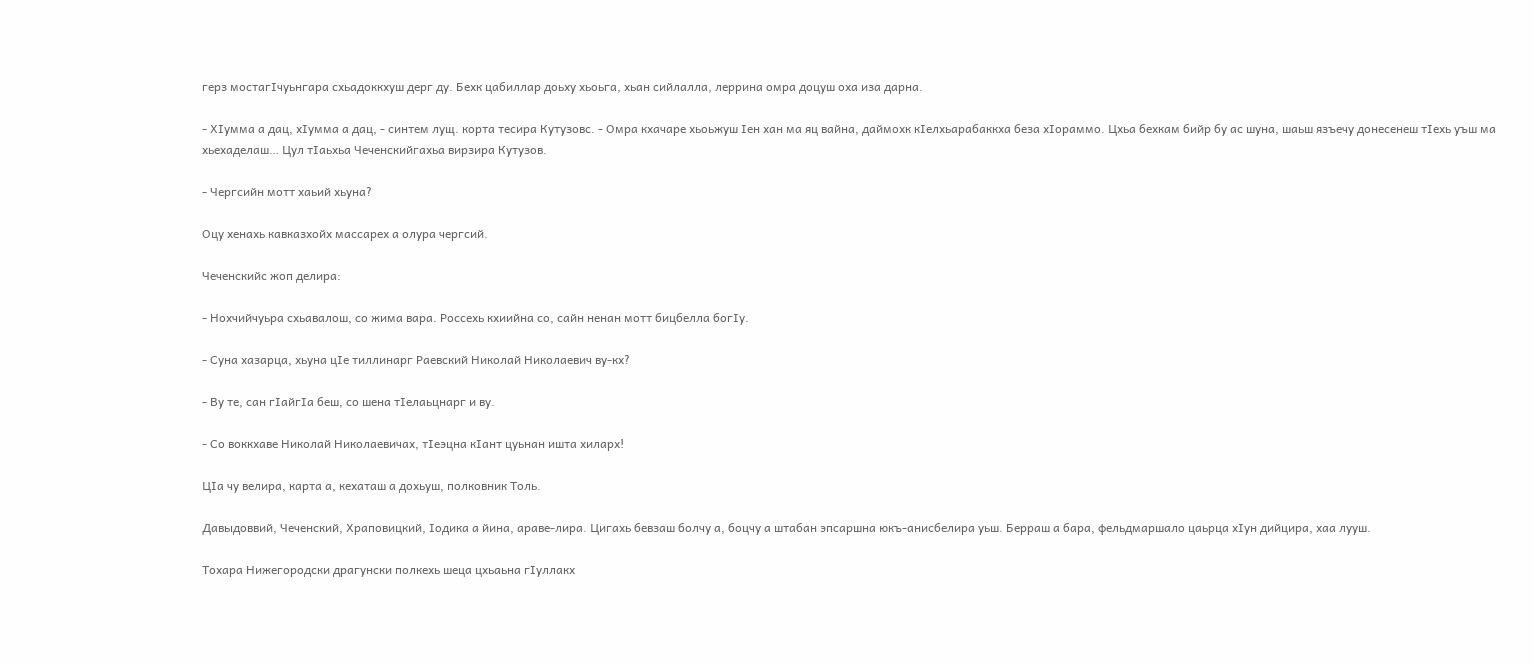герз мостагІчуьнгара схьадоккхуш дерг ду. Бехк цабиллар доьху хьоьга, хьан сийлалла, леррина омра доцуш оха иза дарна.

- ХІумма а дац, хІумма а дац, - синтем лущ. корта тесира Кутузовс. - Омра кхачаре хьоьжуш Іен хан ма яц вайна, даймохк кІелхьарабаккха беза хІораммо. Цхьа бехкам бийр бу ас шуна, шаьш язъечу донесенеш тІехь уъш ма хьехаделаш… Цул тІаьхьа Чеченскийгахьа вирзира Кутузов.

- Чергсийн мотт хаьий хьуна?

Оцу хенахь кавказхойх массарех а олура чергсий.

Чеченскийс жоп делира:

- Нохчийчуьра схьавалош, со жима вара. Россехь кхиийна со, сайн ненан мотт бицбелла богІу.

- Суна хазарца, хьуна цIе тиллинарг Раевский Николай Николаевич ву-кх?

- Ву те, сан гІайгІа беш, со шена тІелаьцнарг и ву.

- Со воккхаве Николай Николаевичах, тІеэцна кІант цуьнан ишта хиларх!

ЦІа чу велира, карта а, кехаташ а дохьуш, полковник Толь.

Давыдоввий, Чеченский, Храповицкий, Іодика а йина, араве-лира. Цигахь бевзаш болчу а, боцчу а штабан эпсаршна юкъ-анисбелира уьш. Берраш а бара, фельдмаршало цаьрца хІун дийцира, хаа лууш.

Тохара Нижегородски драгунски полкехь шеца цхьаьна гІуллакх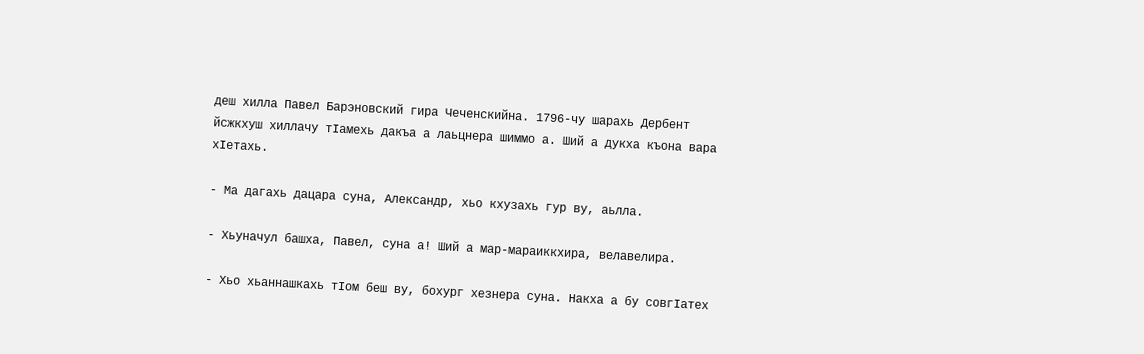деш хилла Павел Барэновский гира Чеченскийна. 1796-чу шарахь Дербент йсжкхуш хиллачу тІамехь дакъа а лаьцнера шиммо а. Ший а дукха къона вара хІетахь.

- Ма дагахь дацара суна, Александр, хьо кхузахь гур ву, аьлла.

- Хьуначул башха, Павел, суна а! Ший а мар-мараиккхира, велавелира.

- Хьо хьаннашкахь тІом беш ву, бохург хезнера суна. Накха а бу совгІатех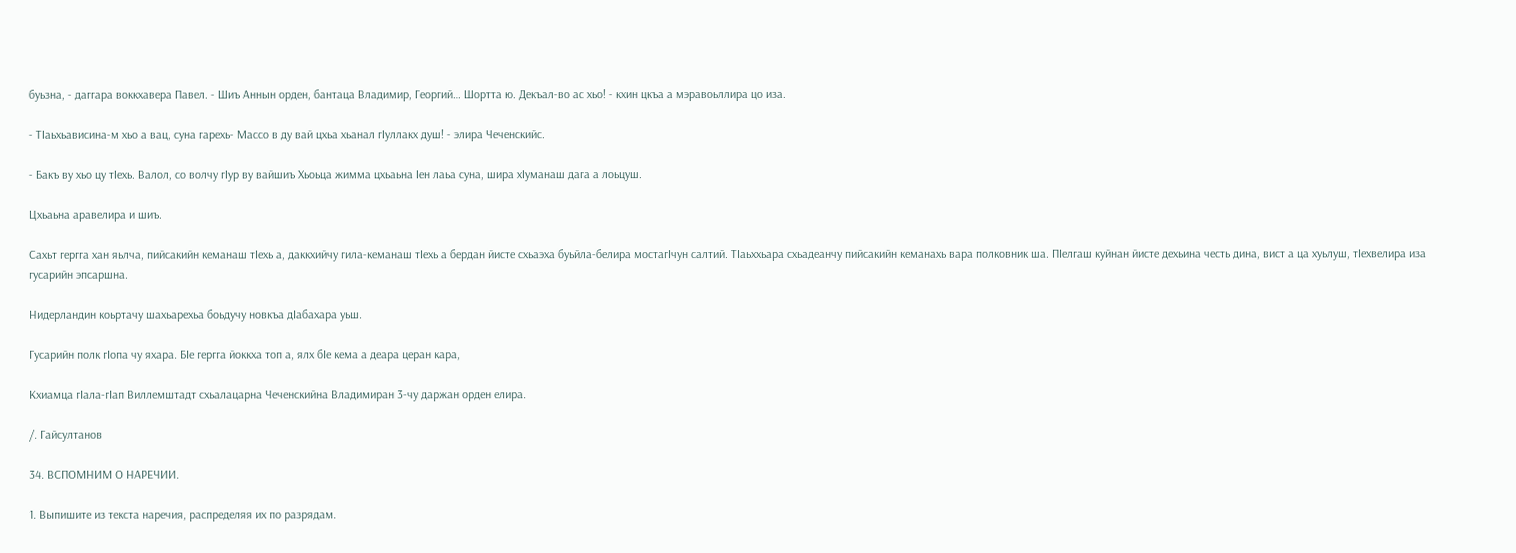буьзна, - даггара воккхавера Павел. - Шиъ Аннын орден, бантаца Владимир, Георгий… Шортта ю. Декъал-во ас хьо! - кхин цкъа а мэравоьллира цо иза.

- ТІаьхьависина-м хьо а вац, суна гарехь- Массо в ду вай цхьа хьанал гІуллакх душ! - элира Чеченскийс.

- Бакъ ву хьо цу тІехь. Валол, со волчу гІур ву вайшиъ Хьоьца жимма цхьаьна Іен лаьа суна, шира хІуманаш дага а лоьцуш.

Цхьаьна аравелира и шиъ.

Сахьт гергга хан яьлча, пийсакийн кеманаш тІехь а, даккхийчу гила-кеманаш тІехь а бердан йисте схьаэха буьйла-белира мостагІчун салтий. ТІаьххьара схьадеанчу пийсакийн кеманахь вара полковник ша. ПІелгаш куйнан йисте дехьина честь дина, вист а ца хуьлуш, тІехвелира иза гусарийн эпсаршна.

Нидерландин коьртачу шахьарехьа боьдучу новкъа дІабахара уьш.

Гусарийн полк гІопа чу яхара. БІе гергга йоккха топ а, ялх бІе кема а деара церан кара,

Кхиамца гІала-гІап Виллемштадт схьалацарна Чеченскийна Владимиран 3-чу даржан орден елира.

/. Гайсултанов

34. ВСПОМНИМ О НАРЕЧИИ.

1. Выпишите из текста наречия, распределяя их по разрядам.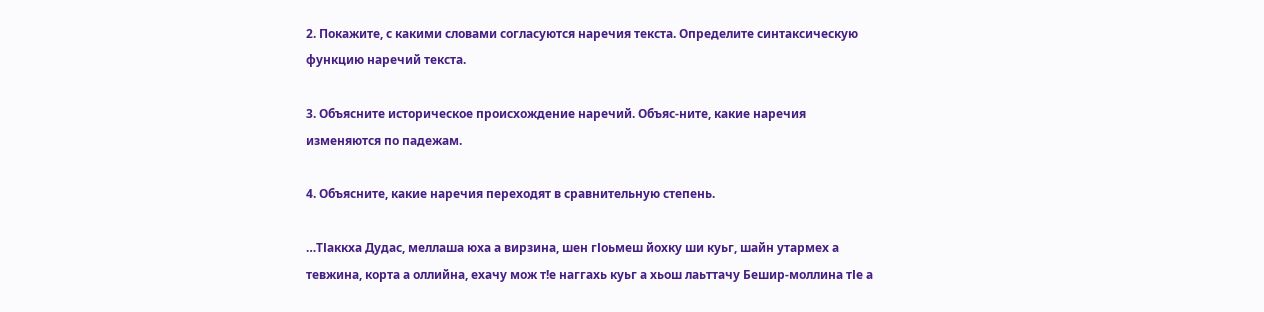2. Покажите, с какими словами согласуются наречия текста. Определите синтаксическую функцию наречий текста.

3. Объясните историческое происхождение наречий. Объяс-ните, какие наречия изменяются по падежам.

4. Объясните, какие наречия переходят в сравнительную степень.

…ТІаккха Дудас, меллаша юха а вирзина, шен гІоьмеш йохку ши куьг, шайн утармех а тевжина, корта а оллийна, ехачу мож т!е наггахь куьг а хьош лаьттачу Бешир-моллина тІе а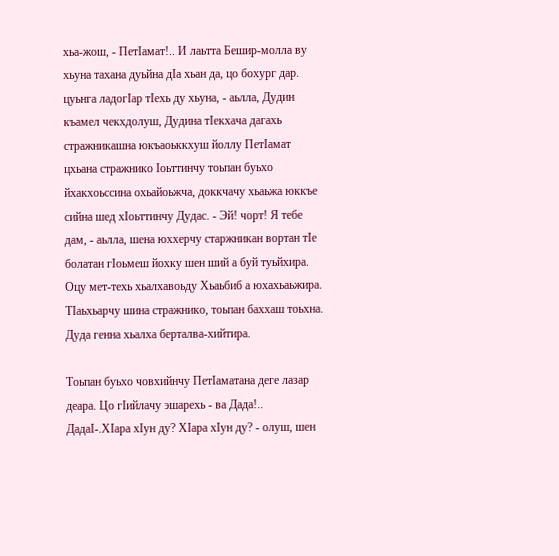хьа-жош, - ПетІамат!.. И лаьтта Бешир-молла ву хьуна тахана дуьйна дІа хьан да, цо бохург дар. цуьнга ладогІар тІехь ду хьуна, - аьлла, Дудин къамел чекхдолуш, Дудина тІекхача дагахь стражникашна юкъаоьккхуш йоллу ПетІамат цхьана стражнико Іоьттинчу тоьпан буьхо йхакхоьссина охьайоьжча, доккчачу хьаьжа юккъе сийна шед хІоьттинчу Дудас. - Эй! чорт! Я тебе дам, - аьлла, шена юххерчу старжникан вортан тІе болатан гІоьмеш йохку шен ший а буй туьйхира. Оцу мет-техь хьалхавоьду Хьаьбиб а юхахьаьжира. ТІаьхьарчу шина стражнико, тоьпан баххаш тоьхна. Дуда генна хьалха берталва-хийтира.

Тоьпан буьхо човхийнчу ПетІаматана деге лазар деара. Цо гІийлачу эшарехь - ва Дада!.. ДадаІ-.ХІара хІун ду? ХІара хІун ду? - олуш, шен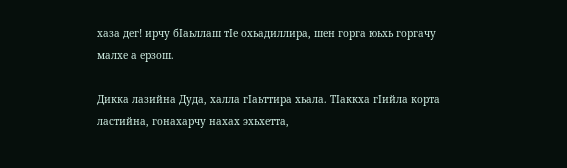хаза дег! ирчу бІаьллаш тІе охьадиллира, шен горга юьхь горгачу малхе а ерзош.

Дикка лазийна Дуда, халла гІаьттира хьала. ТІаккха гІийла корта ластийна, гонахарчу нахах эхьхетта,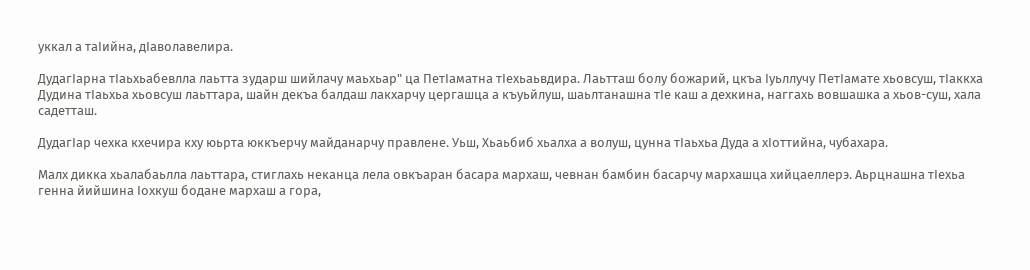уккал а таІийна, дІаволавелира.

ДудагІарна тІаьхьабевлла лаьтта зударш шийлачу маьхьар" ца ПетІаматна тІехьаьвдира. Лаьтташ болу божарий, цкъа Іуьллучу ПетІамате хьовсуш, тІаккха Дудина тІаьхьа хьовсуш лаьттара, шайн декъа балдаш лакхарчу цергашца а къуьйлуш, шаьлтанашна тІе каш а дехкина, наггахь вовшашка а хьов-суш, хала садетташ.

ДудагІар чехка кхечира кху юьрта юккъерчу майданарчу правлене. Уьш, Хьаьбиб хьалха а волуш, цунна тІаьхьа Дуда а хІоттийна, чубахара.

Малх дикка хьалабаьлла лаьттара, стиглахь неканца лела овкъаран басара мархаш, чевнан бамбин басарчу мархашца хийцаеллерэ. Аьрцнашна тІехьа генна йийшина Іохкуш бодане мархаш а гора,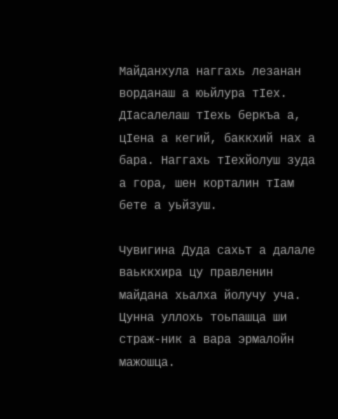Майданхула наггахь лезанан ворданаш а юьйлура тІех. ДІасалелаш тІехь беркъа а, цІена а кегий, баккхий нах а бара. Наггахь тІехйолуш зуда а гора, шен корталин тІам бете а уьйзуш.

Чувигина Дуда сахьт а далале ваьккхира цу правленин майдана хьалха йолучу уча. Цунна уллохь тоьпашца ши страж-ник а вара эрмалойн мажошца.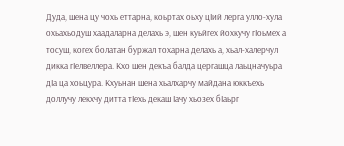Дуда, шена цу чохь еттарна, коьртах оьху цІий лерга улло-хула охьахьодуш хаадаларна делахь э, шен куьйгех йохкучу гІоьмех а тосуш, когех болатан буржал тохарна делахь а, хьал-халерчул дикка гІелвеллера. Кхо шен декъа балда цергашца лаьцначуьра дІа ца хоьцура. Кхуьнан шена хьалхарчу майдана юккъехь доллучу лекхчу дитта тІехь декаш Іачу хьозех бІаьрг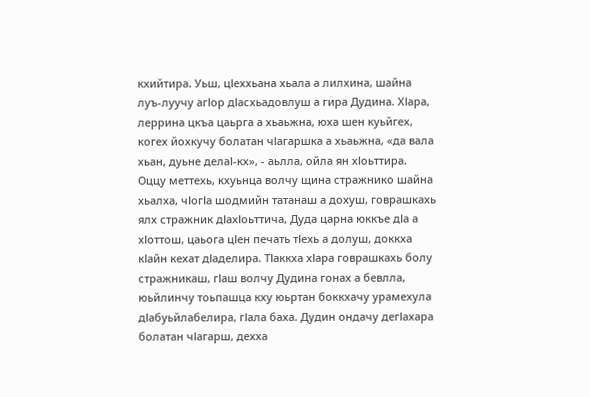кхийтира. Уьш, цІеххьана хьала а лилхина, шайна луъ-луучу агІор дІасхьадовлуш а гира Дудина. ХІара, леррина цкъа цаьрга а хьаьжна, юха шен куьйгех, когех йохкучу болатан чІагаршка а хьаьжна, «да вала хьан, дуьне делаІ-кх», - аьлла, ойла ян хІоьттира. Оццу меттехь, кхуьнца волчу щина стражнико шайна хьалха, чІогІа шодмийн татанаш а дохуш, говрашкахь ялх стражник дІахІоьттича, Дуда царна юккъе дІа а хІоттош, цаьога цІен печать тІехь а долуш, доккха кІайн кехат дІаделира. ТІаккха хІара говрашкахь болу стражникаш, гІаш волчу Дудина гонах а бевлла, юьйлинчу тоьпашца кху юьртан боккхачу урамехула дІабуьйлабелира, гІала баха. Дудин ондачу дегІахара болатан чІагарш, дехха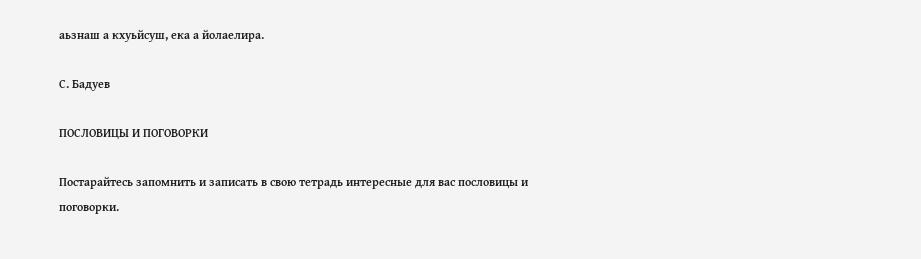аьзнаш а кхуьйсуш, ека а йолаелира.

С. Бадуев

ПОСЛОВИЦЫ И ПОГОВОРКИ

Постарайтесь запомнить и записать в свою тетрадь интересные для вас пословицы и поговорки.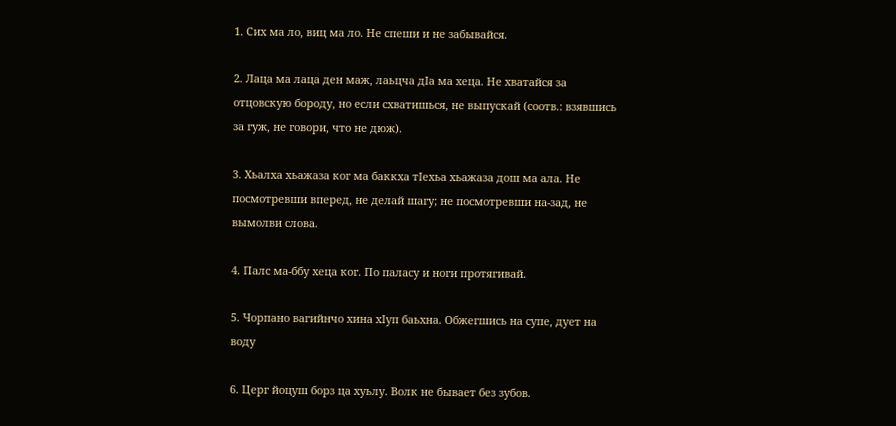1. Сих ма ло, виц ма ло. Не спеши и не забывайся.

2. Лаца ма лаца ден маж, лаьцча дІа ма хеца. Не хватайся за отцовскую бороду, но если схватишься, не выпускай (соотв.: взявшись за гуж, не говори, что не дюж).

3. Хьалха хьажаза ког ма баккха тІехьа хьажаза дош ма ала. Не посмотревши вперед, не делай шагу; не посмотревши на-зад, не вымолви слова.

4. Палс ма-ббу хеца ког. По паласу и ноги протягивай.

5. Чорпано вагийнчо хина хІуп баьхна. Обжегшись на супе, дует на воду

6. Церг йоцуш борз ца хуьлу. Волк не бывает без зубов.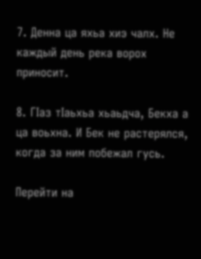7. Денна ца яхьа хиэ чалх. Не каждый день река ворох приносит.

8. ГІаз тІаьхьа хьаьдча, Бекха а ца воьхна. И Бек не растерялся, когда за ним побежал гусь.

Перейти на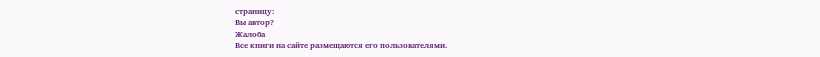страницу:
Вы автор?
Жалоба
Все книги на сайте размещаются его пользователями.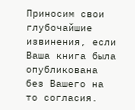Приносим свои глубочайшие извинения, если Ваша книга была опубликована без Вашего на то согласия.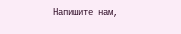Напишите нам,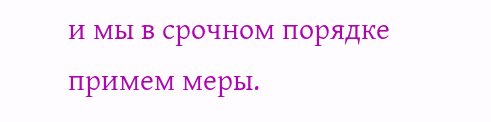и мы в срочном порядке примем меры.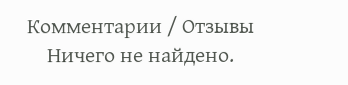Комментарии / Отзывы
    Ничего не найдено.